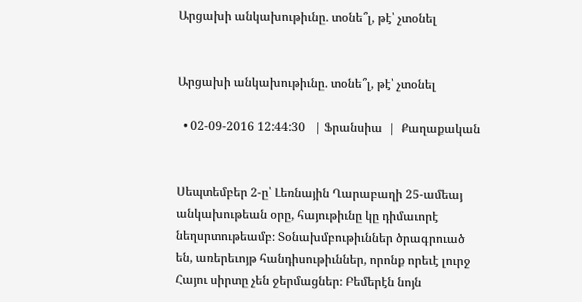Արցախի անկախութիւնը. տօնե՞լ, թէ՝ չտօնել


Արցախի անկախութիւնը. տօնե՞լ, թէ՝ չտօնել

  • 02-09-2016 12:44:30   | Ֆրանսիա  |  Քաղաքական


Սեպտեմբեր 2-ը՝ Լեռնային Ղարաբաղի 25-ամեայ անկախութեան օրը, հայութիւնը կը դիմաւորէ նեղսրտութեամբ։ Տօնախմբութիւններ ծրագրուած են, առերեւոյթ հանդիսութիւններ, որոնք որեւէ լուրջ Հայու սիրտը չեն ջերմացներ։ Բեմերէն նոյն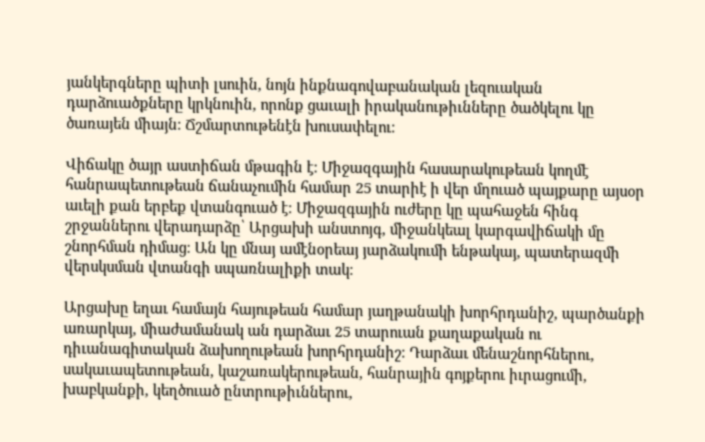յանկերգները պիտի լսուին, նոյն ինքնագովաբանական լեզուական դարձուածքները կրկնուին, որոնք ցաւալի իրականութիւնները ծածկելու կը ծառայեն միայն։ Ճշմարտութենէն խուսափելու։

Վիճակը ծայր աստիճան մթագին է։ Միջազգային հասարակութեան կողմէ հանրապետութեան ճանաչումին համար 25 տարիէ ի վեր մղուած պայքարը այսօր աւելի քան երբեք վտանգուած է։ Միջազգային ուժերը կը պահաջեն հինգ շրջաններու վերադարձը՝ Արցախի անստոյգ, միջանկեալ կարգավիճակի մը շնորհման դիմաց։ Ան կը մնայ ամէնօրեայ յարձակումի ենթակայ, պատերազմի վերսկսման վտանգի սպառնալիքի տակ։

Արցախը եղաւ համայն հայութեան համար յաղթանակի խորհրդանիշ, պարծանքի առարկայ, միաժամանակ ան դարձաւ 25 տարուան քաղաքական ու դիւանագիտական ձախողութեան խորհրդանիշ։ Դարձաւ մենաշնորհներու, սակաւապետութեան, կաշառակերութեան, հանրային գոյքերու իւրացումի, խաբկանքի, կեղծուած ընտրութիւններու,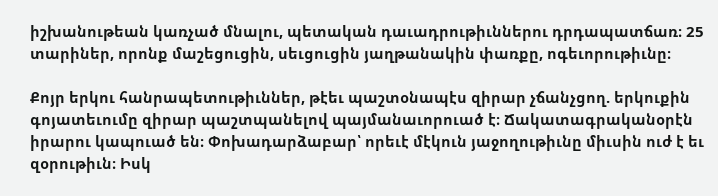իշխանութեան կառչած մնալու, պետական դաւադրութիւններու դրդապատճառ։ 25 տարիներ, որոնք մաշեցուցին, սեւցուցին յաղթանակին փառքը, ոգեւորութիւնը։

Քոյր երկու հանրապետութիւններ, թէեւ պաշտօնապէս զիրար չճանչցող. երկուքին գոյատեւումը զիրար պաշտպանելով պայմանաւորուած է։ Ճակատագրականօրէն իրարու կապուած են։ Փոխադարձաբար՝ որեւէ մէկուն յաջողութիւնը միւսին ուժ է եւ զօրութիւն։ Իսկ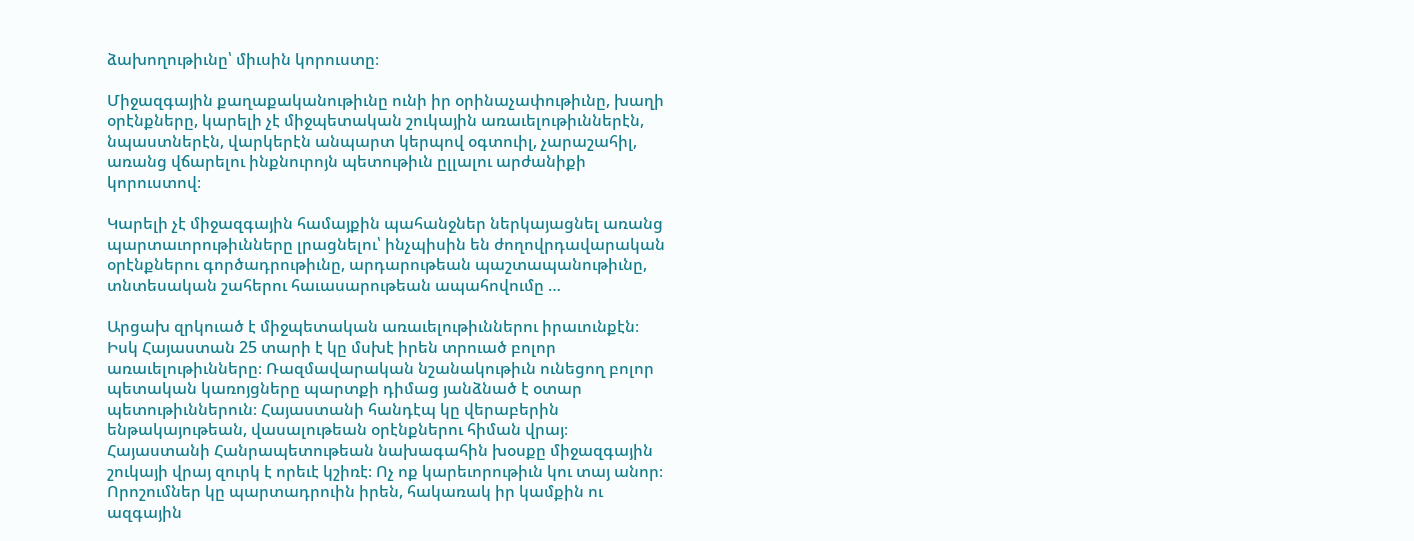ձախողութիւնը՝ միւսին կորուստը։

Միջազգային քաղաքականութիւնը ունի իր օրինաչափութիւնը, խաղի օրէնքները, կարելի չէ միջպետական շուկային առաւելութիւններէն, նպաստներէն, վարկերէն անպարտ կերպով օգտուիլ, չարաշահիլ, առանց վճարելու ինքնուրոյն պետութիւն ըլլալու արժանիքի կորուստով։

Կարելի չէ միջազգային համայքին պահանջներ ներկայացնել առանց պարտաւորութիւնները լրացնելու՝ ինչպիսին են ժողովրդավարական օրէնքներու գործադրութիւնը, արդարութեան պաշտապանութիւնը, տնտեսական շահերու հաւասարութեան ապահովումը …

Արցախ զրկուած է միջպետական առաւելութիւններու իրաւունքէն։ Իսկ Հայաստան 25 տարի է կը մսխէ իրեն տրուած բոլոր առաւելութիւնները։ Ռազմավարական նշանակութիւն ունեցող բոլոր պետական կառոյցները պարտքի դիմաց յանձնած է օտար պետութիւններուն։ Հայաստանի հանդէպ կը վերաբերին ենթակայութեան, վասալութեան օրէնքներու հիման վրայ։ Հայաստանի Հանրապետութեան նախագահին խօսքը միջազգային շուկայի վրայ զուրկ է որեւէ կշիռէ։ Ոչ ոք կարեւորութիւն կու տայ անոր։ Որոշումներ կը պարտադրուին իրեն, հակառակ իր կամքին ու ազգային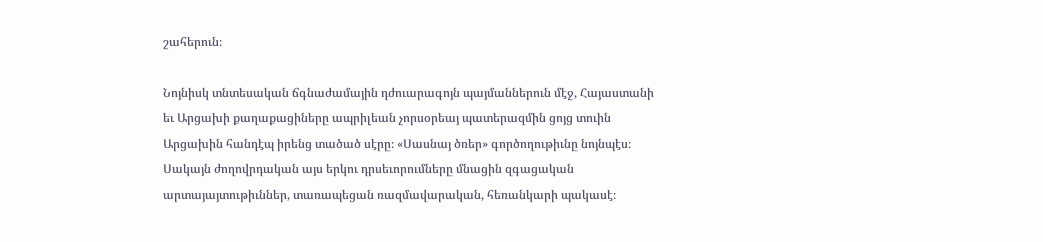շահերուն։

Նոյնիսկ տնտեսական ճգնաժամային դժուարագոյն պայմաններուն մէջ, Հայաստանի եւ Արցախի քաղաքացիները ապրիլեան չորսօրեայ պատերազմին ցոյց տուին Արցախին հանդէպ իրենց տածած սէրը։ «Սասնայ ծռեր» գործողութիւնը նոյնպէս։ Սակայն ժողովրդական այս երկու դրսեւորումները մնացին զգացական արտայայտութիւններ, տառապեցան ռազմավարական, հեռանկարի պակասէ։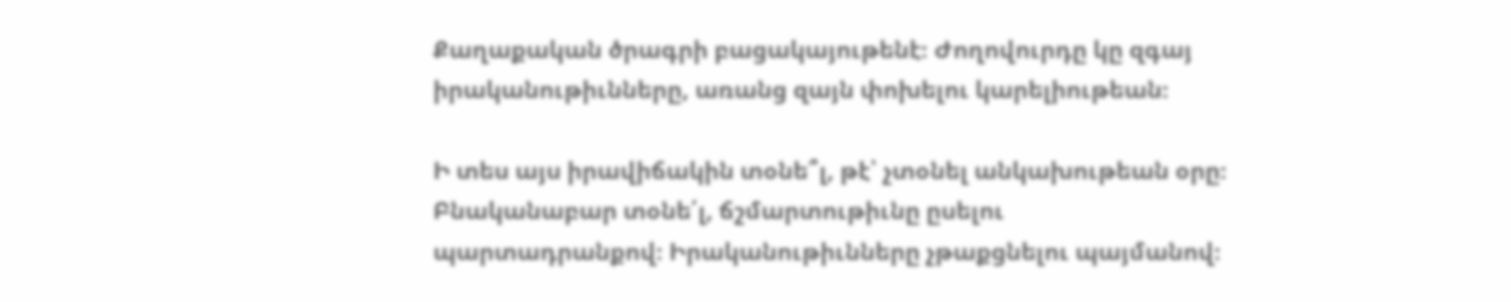Քաղաքական ծրագրի բացակայութենէ։ Ժողովուրդը կը զգայ իրականութիւնները, առանց զայն փոխելու կարելիութեան։

Ի տես այս իրավիճակին տօնե՞լ, թէ՝ չտօնել անկախութեան օրը։ Բնականաբար տօնե՛լ, ճշմարտութիւնը ըսելու պարտադրանքով։ Իրականութիւնները չթաքցնելու պայմանով։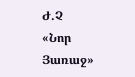Ժ.Չ
«Նոր Յառաջ»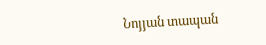Նոյյան տապան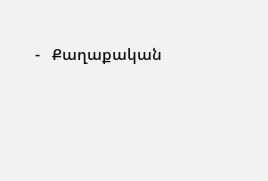-   Քաղաքական